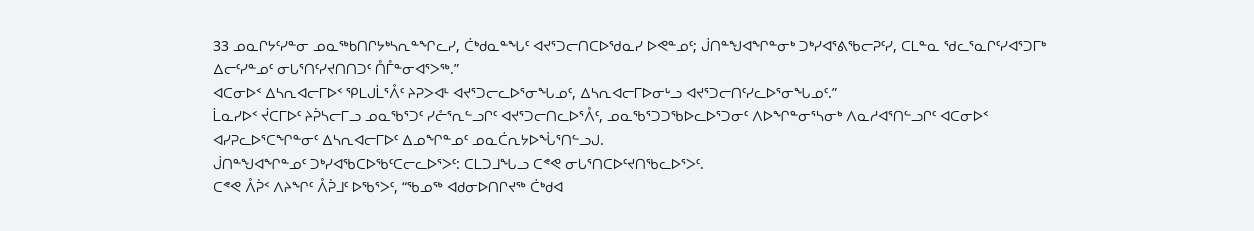33 ᓄᓇᒋᔭᑦᓯᓐᓂ ᓄᓇᖅᑲᑎᒋᔭᒃᓴᕆᓐᖏᓚᓯ, ᑖᒃᑯᓇᓐᖓᑦ ᐊᔪᕐᑐᓕᑎᑕᐅᖁᓇᓯ ᐅᕙᓐᓄᑦ; ᒎᑎᓐᖑᐊᖏᓐᓂᒃ ᑐᒃᓯᐊᕐᕕᖃᓕᕈᑦᓯ, ᑕᒪᓐᓇ ᖁᓚᕐᓇᒋᑦᓯᐊᕐᑐᒥᒃ ᐃᓕᑦᓯᓐᓄᑦ ᓂᒐᕐᑎᑦᓯᔪᑎᑎᑐᑦ ᑍᒤᓐᓂᐊᕐᐳᖅ.”
ᐊᑕᓂᐅᑉ ᐃᓴᕆᐊᓕᒥᐅᑉ ᕿᒪᒍᒫᕐᐰᑦ ᔨᕈᐳᐊᒻ ᐊᔪᕐᑐᓕᓚᐅᕐᓂᖓᓄᑦ, ᐃᓴᕆᐊᓕᒥᐅᓂᒡᓗ ᐊᔪᕐᑐᓕᑎᑦᓯᓚᐅᕐᓂᖓᓄᑦ.”
ᒫᓇᓯᐅᑉ ᔫᑕᒥᐅᑦ ᔨᕉᓴᓕᒥᓗ ᓄᓇᖃᕐᑐᑦ ᓯᓔᕐᕆᓪᓗᒋᑦ ᐊᔪᕐᑐᓕᑎᓚᐅᕐᐰᑦ, ᓄᓇᖃᕐᑐᑐᖃᐅᓚᐅᕐᑐᓂᑦ ᐱᐅᖏᓐᓂᕐᓴᓂᒃ ᐱᓇᓱᐊᕐᑎᓪᓗᒋᑦ ᐊᑕᓂᐅᑉ ᐊᓯᕈᓚᐅᕐᑕᖏᓐᓂᑦ ᐃᓴᕆᐊᓕᒥᐅᑦ ᐃᓄᖏᓐᓄᑦ ᓄᓇᑖᕆᔭᐅᖔᕐᑎᓪᓗᒍ.
ᒎᑎᓐᖑᐊᖏᓐᓄᑦ ᑐᒃᓯᐊᖃᑕᐅᖃᑦᑕᓕᓚᐅᕐᐳᑦ: ᑕᒪᑐᒧᖓᓗ ᑕᕝᕙ ᓂᒐᕐᑎᑕᐅᑦᔪᑎᖃᓚᐅᕐᐳᑦ.
ᑕᕝᕙ ᐰᕉᑉ ᐱᔨᖏᑦ ᐰᕉᒧᑦ ᐅᖃᕐᐳᑦ, “ᖃᓄᖅ ᐊᑯᓂᐅᑎᒋᔪᖅ ᑖᒃᑯᐊ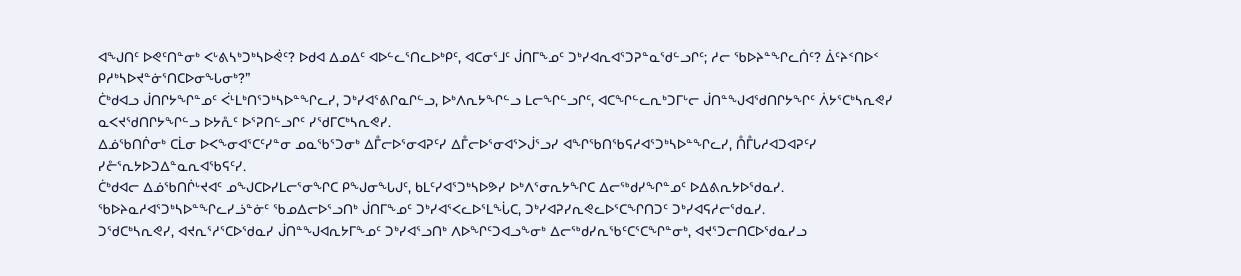ᐊᖑᑎᑦ ᐅᕙᑦᑎᓐᓂᒃ ᐸᒡᕕᓴᒃᑐᒃᓴᐅᕚᑦ? ᐅᑯᐊ ᐃᓄᐃᑦ ᐊᐅᓪᓚᕐᑎᓚᐅᒃᑭᑦ, ᐊᑕᓂᕐᒧᑦ ᒎᑎᒥᖕᓄᑦ ᑐᒃᓯᐊᕆᐊᕐᑐᕈᓐᓇᖁᓪᓗᒋᑦ; ᓱᓕ ᖃᐅᔨᓐᖏᓚᑏᑦ? ᐄᑦᔨᑉᑎᐅᑉ ᑭᓱᒃᓴᐅᔪᓐᓃᕐᑎᑕᐅᓂᖓᓂᒃ?”
ᑖᒃᑯᐊᓗ ᒎᑎᒋᔭᖏᓐᓄᑦ ᐹᒻᒪᒃᑎᕐᑐᒃᓴᐅᓐᖏᓚᓯ, ᑐᒃᓯᐊᕐᕕᒋᓇᒋᓪᓗ, ᐅᒃᐱᕆᔭᖏᓪᓗ ᒪᓕᖏᓪᓗᒋᑦ, ᐊᑕᖏᓪᓚᕆᒃᑐᒥᒡᓕ ᒎᑎᓐᖑᐊᖁᑎᒋᔭᖏᑦ ᐲᔭᕐᑕᒃᓴᕆᕙᓯ ᓇᐸᔪᖁᑎᒋᔭᖏᓪᓗ ᐅᔭᕅᑦ ᐅᕐᕈᑎᓪᓗᒋᑦ ᓯᖁᒥᑕᒃᓴᕆᕙᓯ.
ᐃᓅᖃᑎᒌᓂᒃ ᑕᒫᓂ ᐅᐸᖕᓂᐊᕐᑕᑦᓯᓐᓂ ᓄᓇᖃᕐᑐᓂᒃ ᐃᒤᓕᐅᕐᓂᐊᕈᑦᓯ ᐃᒤᓕᐅᕐᓂᐊᕐᐳᒎᕐᓗᓯ ᐊᖏᖃᑎᖃᕋᓱᐊᕐᑐᒃᓴᐅᓐᖏᓚᓯ, ᑍᒤᒐᓱᐊᑐᐊᕈᑦᓯ ᓯᓔᕐᕆᔭᐅᑐᐃᓐᓇᕆᐊᖃᕋᑦᓯ.
ᑖᒃᑯᐊᓕ ᐃᓅᖃᑎᒌᒡᔪᐊᑦ ᓄᖑᑕᐅᓯᒪᓕᕐᓂᖏᑕ ᑭᖑᓂᖓᒍᑦ, ᑲᒪᑦᓯᐊᕐᑐᒃᓴᐅᕗᓯ ᐅᒃᐱᕐᓂᕆᔭᖏᑕ ᐃᓕᖅᑯᓯᖏᓐᓄᑦ ᐅᐃᕕᕆᔭᐅᖁᓇᓯ. ᖃᐅᔨᓇᓱᐊᕐᑐᒃᓴᐅᓐᖏᓚᓯᓘᓐᓃᑦ ᖃᓄᐃᓕᐅᕐᓗᑎᒃ ᒎᑎᒥᖕᓄᑦ ᑐᒃᓯᐊᕐᐸᓚᐅᕐᒪᖔᑕ, ᑐᒃᓯᐊᕈᓯᕆᕙᓚᐅᕐᑕᖏᑎᑐᑦ ᑐᒃᓯᐊᕋᓱᓕᖁᓇᓯ.
ᑐᖁᑕᒃᓴᕆᕙᓯ, ᐊᔪᕆᕐᓱᕐᑕᐅᖁᓇᓯ ᒎᑎᓐᖑᐊᕆᔭᒥᖕᓄᑦ ᑐᒃᓯᐊᕐᓗᑎᒃ ᐱᐅᖏᑦᑐᐊᓗᖕᓂᒃ ᐃᓕᖅᑯᓯᕆᖃᑦᑕᕐᑕᖏᓐᓂᒃ, ᐊᔪᕐᑐᓕᑎᑕᐅᖁᓇᓯᓗ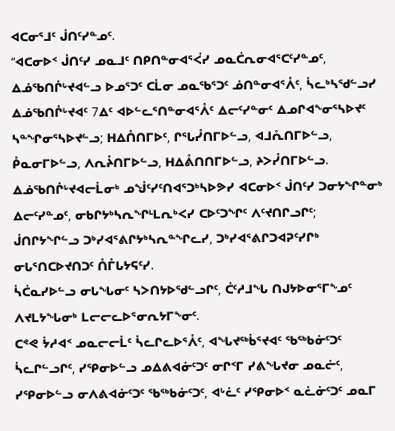ᐊᑕᓂᕐᒧᑦ ᒎᑎᑦᓯᓐᓄᑦ.
“ᐊᑕᓂᐅᑉ ᒎᑎᑦᓯ ᓄᓇᒧᑦ ᑎᑭᑎᓐᓂᐊᕐᐹᓯ ᓄᓇᑖᕆᓂᐊᕐᑕᑦᓯᓐᓄᑦ, ᐃᓅᖃᑎᒌᒡᔪᐊᓪᓗ ᐅᓄᕐᑐᑦ ᑕᒫᓂ ᓄᓇᖃᕐᑐᑦ ᓅᑎᓐᓂᐊᕐᐰᑦ, ᓵᓚᒃᓴᖁᓪᓗᓯ ᐃᓅᖃᑎᒌᒡᔪᐊᑦ 7ᐃᑦ ᐊᐅᓪᓚᕐᑎᓐᓂᐊᕐᐰᑦ ᐃᓕᑦᓯᓐᓂᑦ ᐃᓄᒋᐊᖕᓂᕐᓴᐅᔪᑦ ᓴᓐᖏᓂᕐᓴᐅᔪᓪᓗ; ᕼᐃᑍᑎᒥᐅᑦ, ᒋᕐᒐᓮᑎᒥᐅᓪᓗ, ᐊᒧᕅᑎᒥᐅᓪᓗ, ᑬᓇᓂᒥᐅᓪᓗ, ᐱᕆᔧᑎᒥᐅᓪᓗ, ᕼᐃᕔᑎᑎᒥᐅᓪᓗ, ᔨᐳᓮᑎᒥᐅᓪᓗ.
ᐃᓅᖃᑎᒌᒡᔪᐊᓕᒫᓂᒃ ᓄᖒᑦᓯᑦᑎᐊᕐᑐᒃᓴᐅᕗᓯ ᐊᑕᓂᐅᑉ ᒎᑎᑦᓯ ᑐᓂᔭᖏᓐᓂᒃ ᐃᓕᑦᓯᓐᓄᑦ, ᓂᑲᒋᔭᒃᓴᕆᖏᒻᒪᕆᒃᐸᓯ ᑕᐅᑦᑐᖏᑦ ᐱᑦᔪᑎᒋᓗᒋᑦ; ᒎᑎᒋᔭᖏᓪᓗ ᑐᒃᓯᐊᕐᕕᒋᔭᒃᓴᕆᓐᖏᓚᓯ, ᑐᒃᓯᐊᕐᕕᒋᑐᐊᕈᑦᓯᒋᒃ ᓂᒐᕐᑎᑕᐅᔪᑎᑐᑦ ᑍᒤᒐᔭᕋᑦᓯ.
ᓵᑖᓇᓯᐅᓪᓗ ᓂᒐᖓᓂᑦ ᓴᐳᑎᔭᐅᖁᓪᓗᒋᑦ, ᑖᑦᓱᒧᖓ ᑎᒍᔭᐅᓂᕐᒥᖕᓄᑦ ᐱᔪᒪᔭᖓᓂᒃ ᒪᓕᓕᓚᐅᕐᓂᕆᔭᒥᖕᓂᑦ.
ᑕᕝᕙ ᔮᓱᐊᑉ ᓄᓇᓕᓕᒫᑦ ᓵᓚᒋᓚᐅᕐᐰᑦ, ᐊᖓᔪᖅᑳᕐᔪᐊᑦ ᖃᖅᑲᓃᑦᑐᑦ ᓵᓚᒋᓪᓗᒋᑦ, ᓯᕿᓂᐅᓪᓗ ᓄᐃᕕᐊᓃᑦᑐᑦ ᓂᒋᑉᒥ ᓯᕕᖓᔪᓂ ᓄᓇᓖᑦ, ᓯᕿᓂᐅᓪᓗ ᓂᐱᕕᐊᓃᑦᑐᑦ ᖃᖅᑲᓃᑦᑐᑦ, ᐊᒡᓛᑦ ᓯᕿᓂᐅᑉ ᓇᓛᓃᑦᑐᑦ ᓄᓇᒥ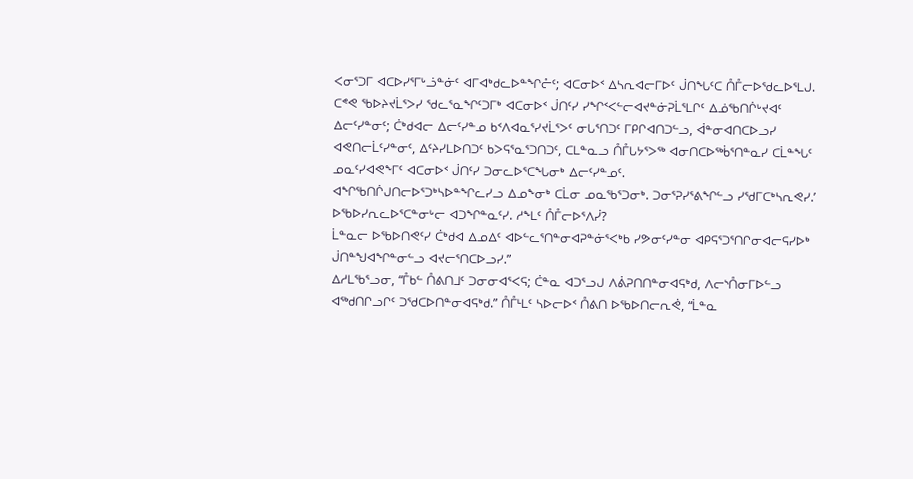ᐸᓂᕐᑐᒥ ᐊᑕᐅᓯᕐᒥᒡᓘᓐᓃᑦ ᐊᒥᐊᒃᑯᓚᐅᓐᖏᓔᑦ; ᐊᑕᓂᐅᑉ ᐃᓴᕆᐊᓕᒥᐅᑦ ᒎᑎᖓᑦᑕ ᑍᒤᓕᐅᖁᓚᐅᕐᒪᒍ.
ᑕᕝᕙ ᖃᐅᔨᔪᒫᕐᐳᓯ ᖁᓚᕐᓇᖏᑦᑐᒥᒃ ᐊᑕᓂᐅᑉ ᒎᑎᑦᓯ ᓯᖏᑉᐸᓪᓕᐊᔪᓐᓃᕈᒫᕐᒪᒋᑦ ᐃᓅᖃᑎᒌᒡᔪᐊᑦ ᐃᓕᑦᓯᓐᓂᑦ; ᑖᒃᑯᐊᓕ ᐃᓕᑦᓯᓐᓄ ᑲᑉᐱᐊᓇᕐᓯᔪᒫᕐᐳᑦ ᓂᒐᕐᑎᑐᑦ ᒥᑭᒋᐊᑎᑐᓪᓗ, ᐋᓐᓂᐊᑎᑕᐅᓗᓯ ᐊᕙᑎᓕᒫᑦᓯᓐᓂᑦ, ᐃᑦᔨᓯᒪᐅᑎᑐᑦ ᑲᐳᕋᕐᓇᕐᑐᑎᑐᑦ, ᑕᒪᓐᓇᓗ ᑍᒤᒐᔭᕐᐳᖅ ᐊᓂᑎᑕᐅᖅᑳᕐᑎᓐᓇᓯ ᑕᒫᓐᖓᑦ ᓄᓇᑦᓯᐊᕙᖕᒥᑦ ᐊᑕᓂᐅᑉ ᒎᑎᑦᓯ ᑐᓂᓚᐅᕐᑕᖓᓂᒃ ᐃᓕᑦᓯᓐᓄᑦ.
ᐊᖏᖃᑎᒌᒍᑎᓕᐅᕐᑐᒃᓴᐅᓐᖏᓚᓯᓗ ᐃᓄᖕᓂᒃ ᑕᒫᓂ ᓄᓇᖃᕐᑐᓂᒃ. ᑐᓂᕐᕈᓯᕐᕕᖏᓪᓗ ᓯᖁᒥᑕᒃᓴᕆᕙᓯ.’ ᐅᖃᐅᓯᕆᓚᐅᕐᑕᓐᓂᒡᓕ ᐊᑐᖏᓐᓇᑦᓯ. ᓱᖕᒪᑦ ᑍᒤᓕᐅᕐᐱᓰ?
ᒫᓐᓇᓕ ᐅᖃᐅᑎᕙᑦᓯ ᑖᒃᑯᐊ ᐃᓄᐃᑦ ᐊᐅᓪᓚᕐᑎᓐᓂᐊᕈᓐᓃᕐᐸᒃᑲ ᓯᕗᓂᑦᓯᓐᓂ ᐊᑭᕋᕐᑐᕐᑎᒋᓂᐊᓕᕋᓯᐅᒃ ᒎᑎᓐᖑᐊᖏᓐᓂᓪᓗ ᐊᔪᓕᕐᑎᑕᐅᓗᓯ.”
ᐃᓱᒪᖃᕐᓗᓂ, “ᒤᑲᓪ ᑍᕕᑎᒧᑦ ᑐᓂᓂᐊᕐᐸᕋ; ᑖᓐᓇ ᐊᑐᕐᓗᒍ ᐱᕖᕈᑎᑎᓐᓂᐊᕋᒃᑯ, ᐱᓕᔅᑍᓂᒥᐅᓪᓗ ᐊᖅᑯᑎᒋᓗᒋᑦ ᑐᖁᑕᐅᑎᓐᓂᐊᕋᒃᑯ.” ᑍᒤᒻᒪᑦ ᓴᐅᓕᐅᑉ ᑍᕕᑎ ᐅᖃᐅᑎᓕᕆᕚ, “ᒫᓐᓇ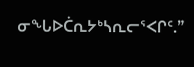ᓂᖓᐅᑖᕆᔭᒃᓴᕆᓕᕐᐸᒋᑦ.”